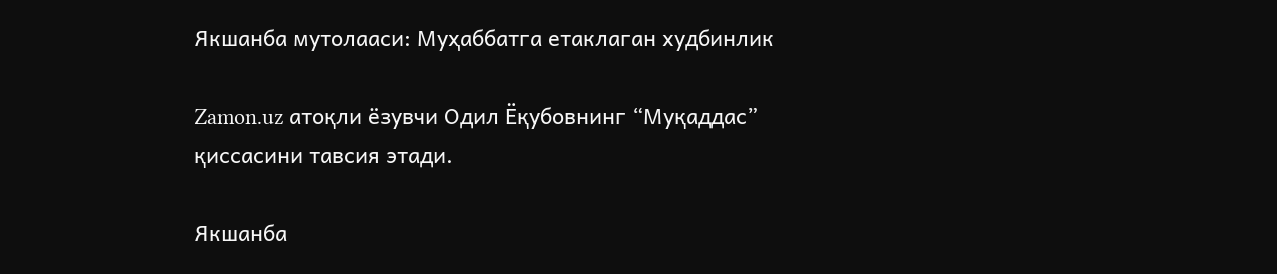Якшанба мутолааси: Муҳаббатга етаклаган худбинлик

Zamon.uz атоқли ёзувчи Одил Ёқубовнинг “Муқаддас” қиссасини тавсия этади.

Якшанба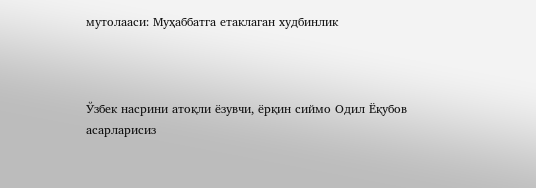мутолааси: Муҳаббатга етаклаган худбинлик



Ўзбек насрини атоқли ёзувчи, ёрқин сиймо Одил Ёқубов асарларисиз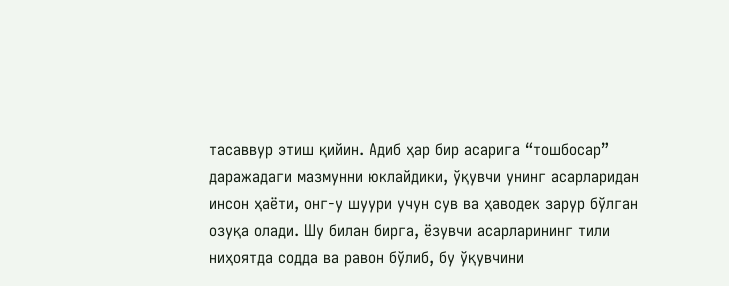тасаввур этиш қийин. Адиб ҳар бир асарига “тошбосар” даражадаги мазмунни юклайдики, ўқувчи унинг асарларидан инсон ҳаёти, онг-у шуури учун сув ва ҳаводек зарур бўлган озуқа олади. Шу билан бирга, ёзувчи асарларининг тили ниҳоятда содда ва равон бўлиб, бу ўқувчини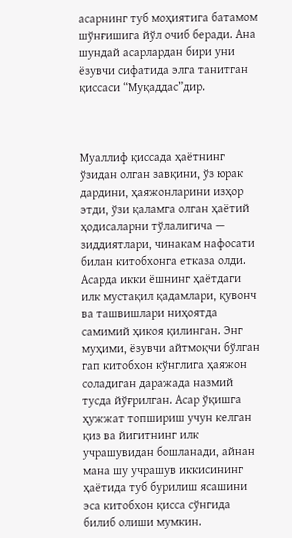асарнинг туб моҳиятига батамом шўнғишига йўл очиб беради. Ана шундай асарлардан бири уни ёзувчи сифатида элга танитган қиссаси “Муқаддас”дир.



Муаллиф қиссада ҳаётнинг ўзидан олган завқини, ўз юрак дардини, ҳаяжонларини изҳор этди, ўзи қаламга олган ҳаётий ҳодисаларни тўлалигича — зиддиятлари, чинакам нафосати билан китобхонга етказа олди. Асарда икки ёшнинг ҳаётдаги илк мустақил қадамлари, қувонч ва ташвишлари ниҳоятда самимий ҳикоя қилинган. Энг муҳими, ёзувчи айтмоқчи бўлган гап китобхон кўнглига ҳаяжон соладиган даражада назмий тусда йўғрилган. Асар ўқишга ҳужжат топшириш учун келган қиз ва йигитнинг илк учрашувидан бошланади, айнан мана шу учрашув иккисининг ҳаётида туб бурилиш ясашини эса китобхон қисса сўнгида билиб олиши мумкин.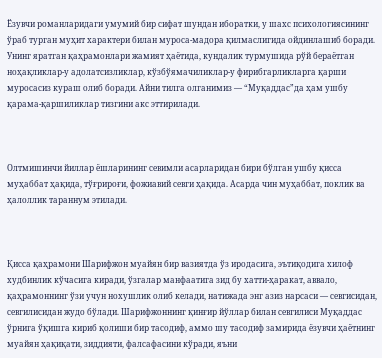Ёзувчи романларидаги умумий бир сифат шундан иборатки, у шахс психологиясининг ўраб турган муҳит характери билан муроса-мадора қилмаслигида ойдинлашиб боради. Унинг яратган қаҳрамонлари жамият ҳаётида, кундалик турмушида рўй бераётган ноҳақликлар-у адолатсизликлар, кўзбўямачиликлар-у фирибгарликларга қарши муросасиз кураш олиб боради. Айни тилга олганимиз — “Муқаддас”да ҳам ушбу қарама-қаршиликлар тизгини акс эттирилади.



Олтмишинчи йиллар ёшларининг севимли асарларидан бири бўлган ушбу қисса муҳаббат ҳақида, тўғрироғи, фожиавий севги ҳақида. Асарда чин муҳаббат, поклик ва ҳалоллик тараннум этилади.



Қисса қаҳрамони Шарифжон муайян бир вазиятда ўз иродасига, эътиқодига хилоф худбинлик кўчасига киради, ўзгалар манфаатига зид бу хатти-ҳаракат, аввало, қаҳрамоннинг ўзи учун нохушлик олиб келади, натижада энг азиз нарсаси — севгисидан, севгилисидан жудо бўлади. Шарифжоннинг қинғир йўллар билан севгилиси Муқаддас ўрнига ўқишга кириб қолиши бир тасодиф, аммо шу тасодиф замирида ёзувчи ҳаётнинг муайян ҳақиқати, зиддияти, фалсафасини кўради, яъни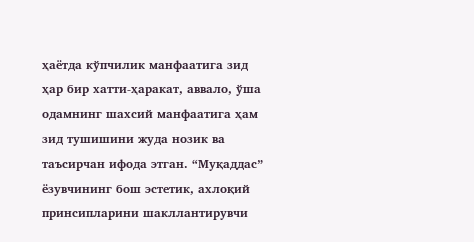ҳаётда кўпчилик манфаатига зид ҳар бир хатти-ҳаракат, аввало, ўша одамнинг шахсий манфаатига ҳам зид тушишини жуда нозик ва таъсирчан ифода этган. “Муқаддас” ёзувчининг бош эстетик, ахлоқий принсипларини шакллантирувчи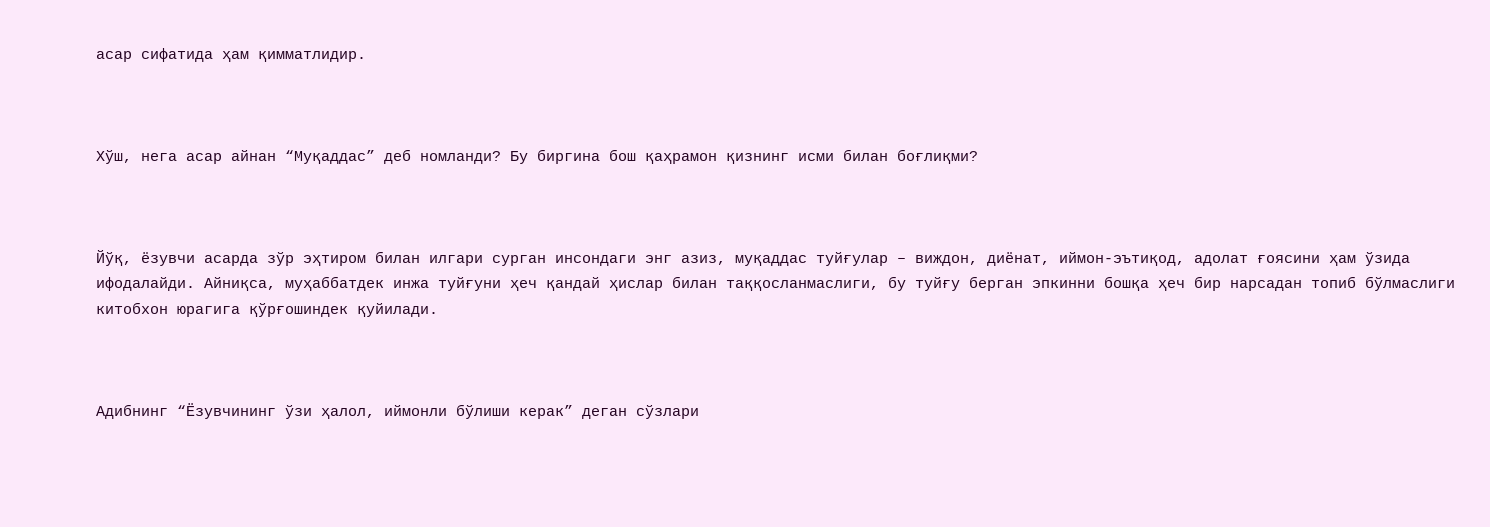асар сифатида ҳам қимматлидир.



Хўш, нега асар айнан “Муқаддас” деб номланди? Бу биргина бош қаҳрамон қизнинг исми билан боғлиқми?



Йўқ, ёзувчи асарда зўр эҳтиром билан илгари сурган инсондаги энг азиз, муқаддас туйғулар – виждон, диёнат, иймон-эътиқод, адолат ғоясини ҳам ўзида ифодалайди. Айниқса, муҳаббатдек инжа туйғуни ҳеч қандай ҳислар билан таққосланмаслиги, бу туйғу берган эпкинни бошқа ҳеч бир нарсадан топиб бўлмаслиги китобхон юрагига қўрғошиндек қуйилади.



Адибнинг “Ёзувчининг ўзи ҳалол, иймонли бўлиши керак” деган сўзлари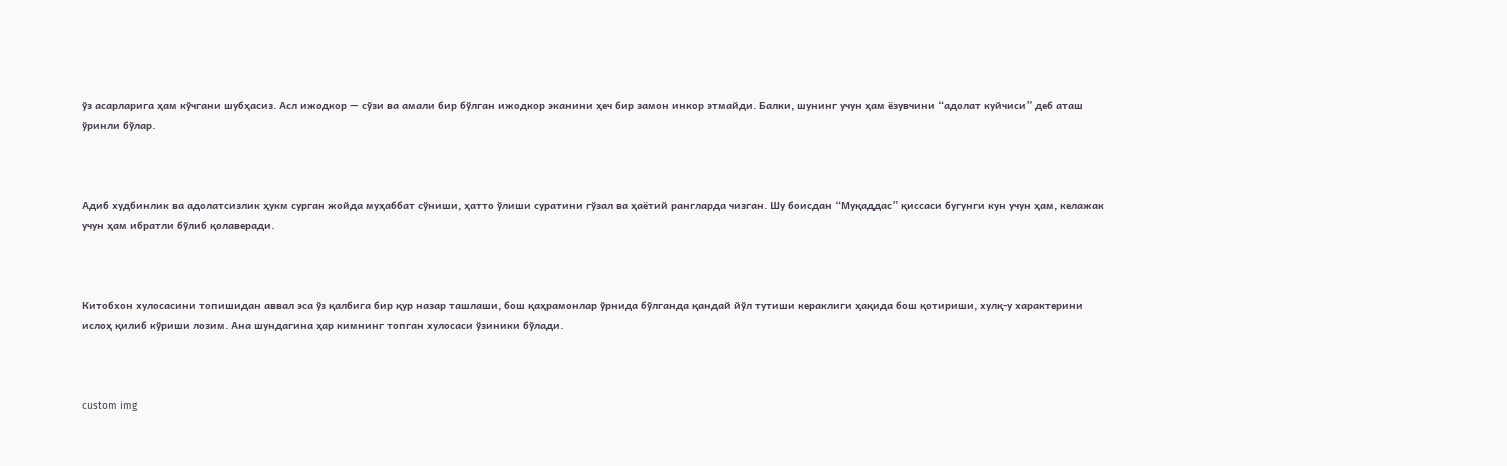ўз асарларига ҳам кўчгани шубҳасиз. Асл ижодкор — сўзи ва амали бир бўлган ижодкор эканини ҳеч бир замон инкор этмайди. Балки, шунинг учун ҳам ёзувчини “адолат куйчиси” деб аташ ўринли бўлар.



Адиб худбинлик ва адолатсизлик ҳукм сурган жойда муҳаббат сўниши, ҳатто ўлиши суратини гўзал ва ҳаётий рангларда чизган. Шу боисдан “Муқаддас” қиссаси бугунги кун учун ҳам, келажак учун ҳам ибратли бўлиб қолаверади.



Китобхон хулосасини топишидан аввал эса ўз қалбига бир қур назар ташлаши, бош қаҳрамонлар ўрнида бўлганда қандай йўл тутиши кераклиги ҳақида бош қотириши, хулқ-у характерини ислоҳ қилиб кўриши лозим. Ана шундагина ҳар кимнинг топган хулосаси ўзиники бўлади.



custom img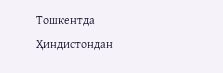Тошкентда Ҳиндистондан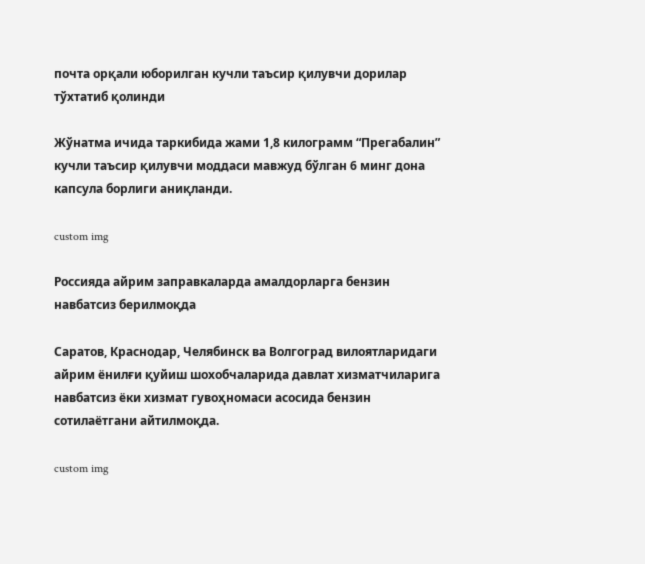почта орқали юборилган кучли таъсир қилувчи дорилар тўхтатиб қолинди

Жўнатма ичида таркибида жами 1,8 килограмм “Прегабалин” кучли таъсир қилувчи моддаси мавжуд бўлган 6 минг дона капсула борлиги аниқланди.

custom img

Россияда айрим заправкаларда амалдорларга бензин навбатсиз берилмоқда

Саратов, Краснодар, Челябинск ва Волгоград вилоятларидаги айрим ёнилғи қуйиш шохобчаларида давлат хизматчиларига навбатсиз ёки хизмат гувоҳномаси асосида бензин сотилаётгани айтилмоқда.

custom img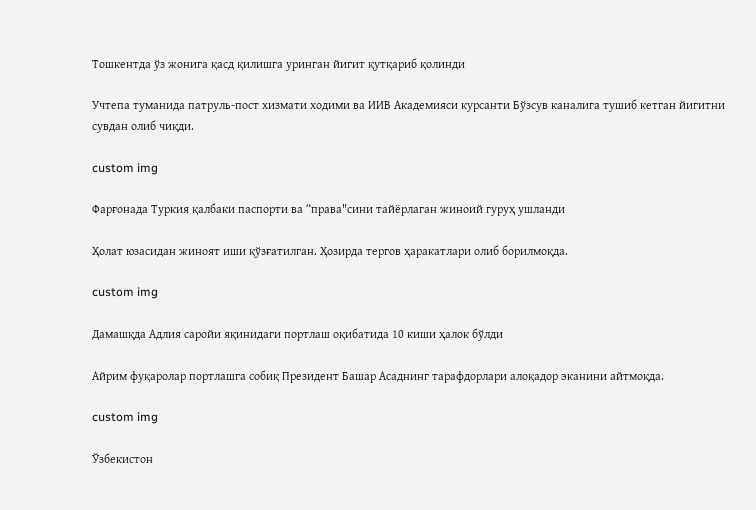Тошкентда ўз жонига қасд қилишга уринган йигит қутқариб қолинди

Учтепа туманида патруль-пост хизмати ходими ва ИИВ Академияси курсанти Бўзсув каналига тушиб кетган йигитни сувдан олиб чиқди.

custom img

Фарғонада Туркия қалбаки паспорти ва “права"сини тайёрлаган жиноий гуруҳ ушланди

Ҳолат юзасидан жиноят иши қўзғатилган. Ҳозирда тергов ҳаракатлари олиб борилмоқда.

custom img

Дамашқда Адлия саройи яқинидаги портлаш оқибатида 10 киши ҳалок бўлди

Айрим фуқаролар портлашга собиқ Президент Башар Асаднинг тарафдорлари алоқадор эканини айтмоқда.

custom img

Ўзбекистон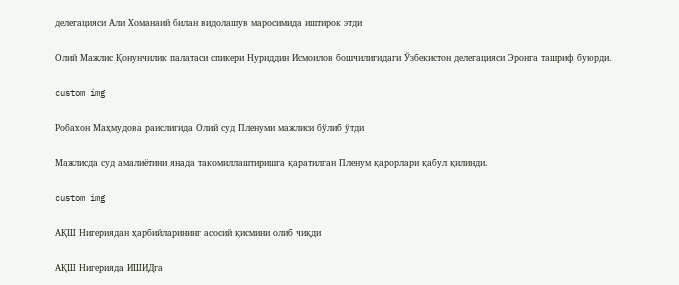делегацияси Али Хоманаий билан видолашув маросимида иштирок этди

Олий Мажлис Қонунчилик палатаси спикери Нуриддин Исмоилов бошчилигидаги Ўзбекистон делегацияси Эронга ташриф буюрди.

custom img

Робахон Маҳмудова раислигида Олий суд Пленуми мажлиси бўлиб ўтди

Мажлисда суд амалиётини янада такомиллаштиришга қаратилган Пленум қарорлари қабул қилинди.

custom img

АҚШ Нигериядан ҳарбийларининг асосий қисмини олиб чиқди

AҚШ Нигерияда ИШИДга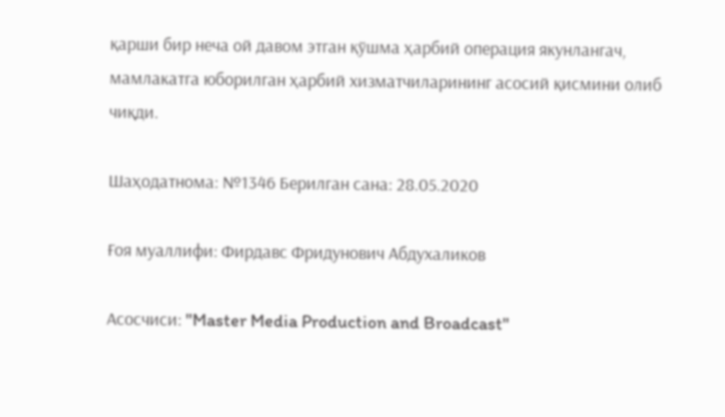қарши бир неча ой давом этган қўшма ҳарбий операция якунлангач, мамлакатга юборилган ҳарбий хизматчиларининг асосий қисмини олиб чиқди.

Шаҳодатнома: №1346 Берилган сана: 28.05.2020

Ғоя муаллифи: Фирдавс Фридунович Абдухаликов

Асосчиси: "Master Media Production and Broadcast"